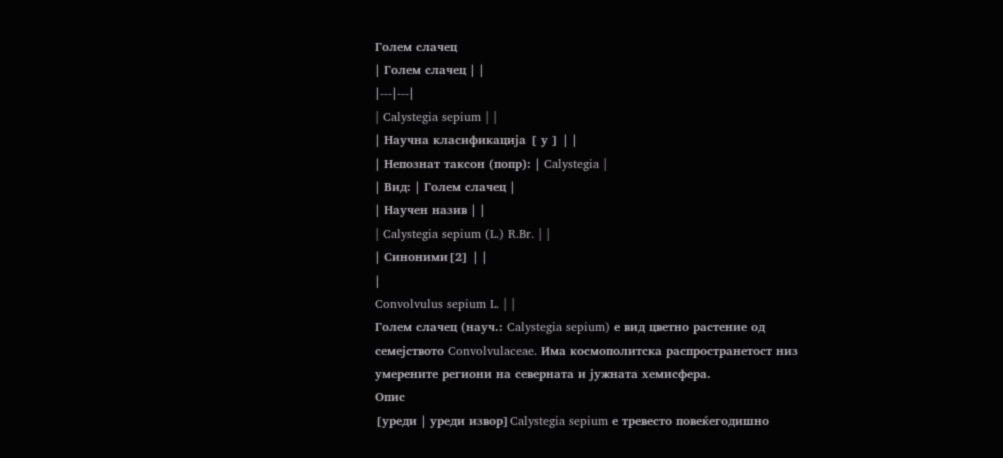Голем слачец
| Голем слачец | |
|---|---|
| Calystegia sepium | |
| Научна класификација [ у ] | |
| Непознат таксон (попр): | Calystegia |
| Вид: | Голем слачец |
| Научен назив | |
| Calystegia sepium (L.) R.Br. | |
| Синоними[2] | |
|
Convolvulus sepium L. | |
Голем слачец (науч.: Calystegia sepium) е вид цветно растение од семејството Convolvulaceae. Има космополитска распространетост низ умерените региони на северната и јужната хемисфера.
Опис
[уреди | уреди извор]Calystegia sepium е тревесто повеќегодишно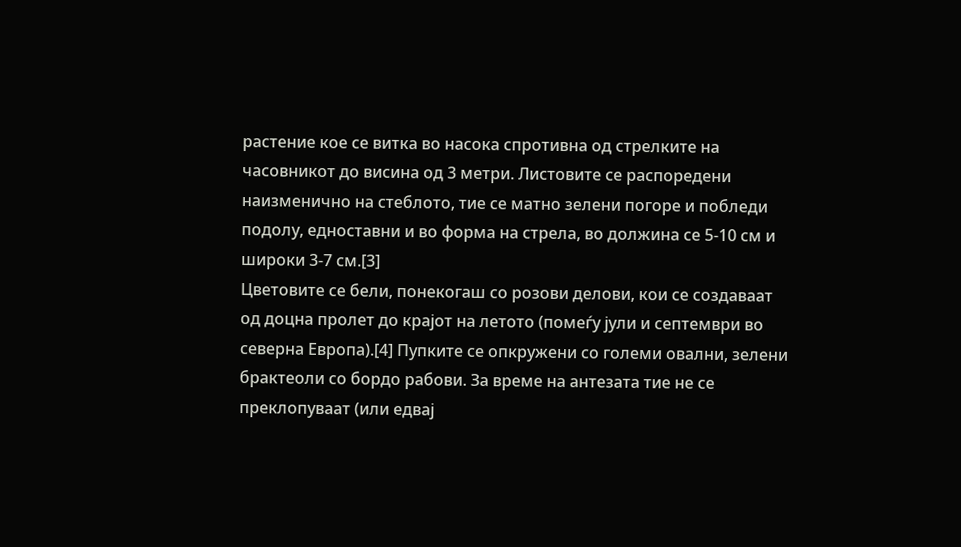растение кое се витка во насока спротивна од стрелките на часовникот до висина од 3 метри. Листовите се распоредени наизменично на стеблото, тие се матно зелени погоре и побледи подолу, едноставни и во форма на стрела, во должина се 5-10 см и широки 3-7 см.[3]
Цветовите се бели, понекогаш со розови делови, кои се создаваат од доцна пролет до крајот на летото (помеѓу јули и септември во северна Европа).[4] Пупките се опкружени со големи овални, зелени брактеоли со бордо рабови. За време на антезата тие не се преклопуваат (или едвај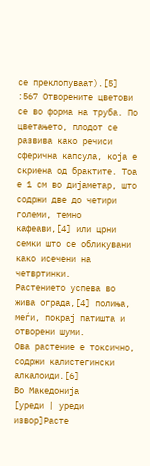се преклопуваат).[5] :567 Отворените цветови се во форма на труба. По цветањето, плодот се развива како речиси сферична капсула, која е скриена од брактите. Тоа е 1 см во дијаметар, што содржи две до четири големи, темно кафеави,[4] или црни семки што се обликувани како исечени на четвртинки.
Растението успева во жива ограда,[4] полиња, меѓи, покрај патишта и отворени шуми.
Ова растение е токсично, содржи калистегински алкалоиди.[6]
Во Македонија
[уреди | уреди извор]Расте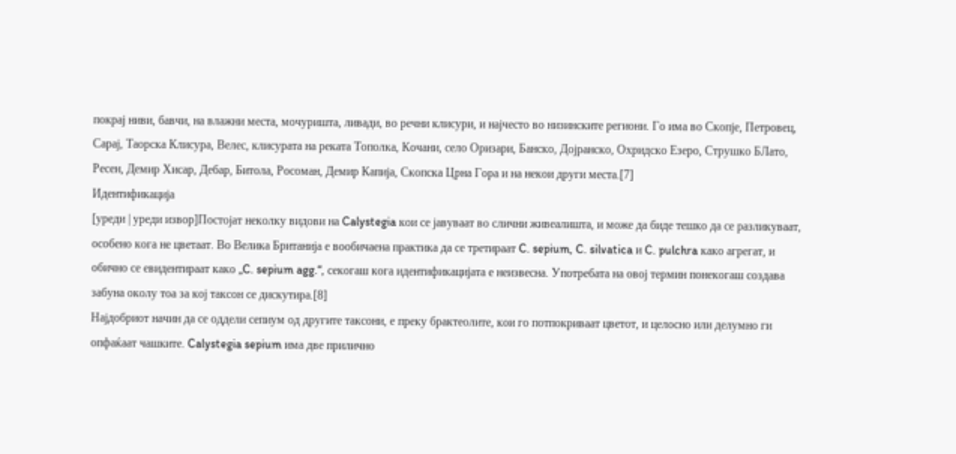покрај ниви, бавчи, на влажни места, мочуришта, ливади, во речни клисури, и најчесто во низинските региони. Го има во Скопје, Петровец, Сарај, Таорска Клисура, Велес, клисурата на реката Тополка, Кочани, село Оризари, Банско, Дојранско, Охридско Езеро, Струшко БЛато, Ресен, Демир Хисар, Дебар, Битола, Росоман, Демир Капија, Скопска Црна Гора и на некои други места.[7]
Идентификација
[уреди | уреди извор]Постојат неколку видови на Calystegia кои се јавуваат во слични живеалишта, и може да биде тешко да се разликуваат, особено кога не цветаат. Во Велика Британија е вообичаена практика да се третираат C. sepium, C. silvatica и C. pulchra како агрегат, и обично се евидентираат како „C. sepium agg.“, секогаш кога идентификацијата е неизвесна. Употребата на овој термин понекогаш создава забуна околу тоа за кој таксон се дискутира.[8]
Најдобриот начин да се оддели сепиум од другите таксони, е преку брактеолите, кои го потпокриваат цветот, и целосно или делумно ги опфаќаат чашките. Calystegia sepium има две прилично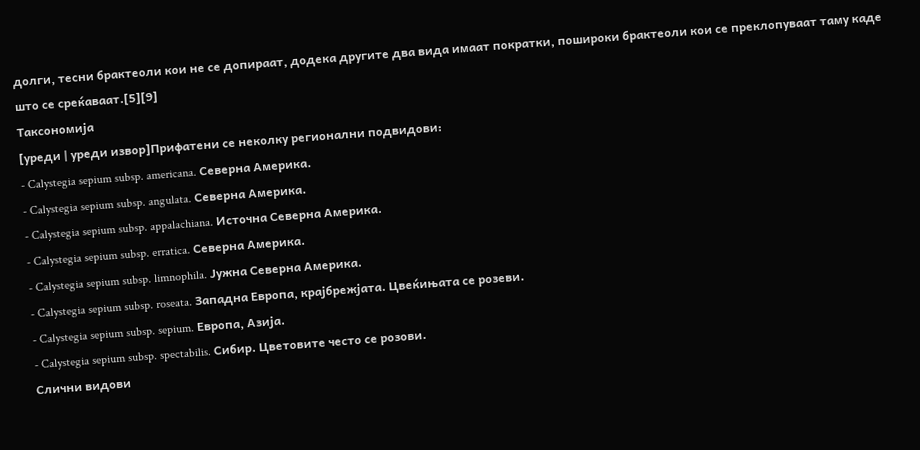долги, тесни брактеоли кои не се допираат, додека другите два вида имаат пократки, пошироки брактеоли кои се преклопуваат таму каде што се среќаваат.[5][9]
Таксономија
[уреди | уреди извор]Прифатени се неколку регионални подвидови:
- Calystegia sepium subsp. americana. Северна Америка.
- Calystegia sepium subsp. angulata. Северна Америка.
- Calystegia sepium subsp. appalachiana. Источна Северна Америка.
- Calystegia sepium subsp. erratica. Северна Америка.
- Calystegia sepium subsp. limnophila. Јужна Северна Америка.
- Calystegia sepium subsp. roseata. Западна Европа, крајбрежјата. Цвеќињата се розеви.
- Calystegia sepium subsp. sepium. Европа, Азија.
- Calystegia sepium subsp. spectabilis. Сибир. Цветовите често се розови.
Слични видови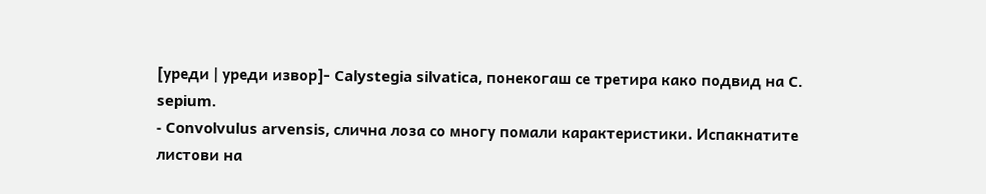[уреди | уреди извор]- Calystegia silvatica, понекогаш се третира како подвид на C. sepium.
- Convolvulus arvensis, слична лоза со многу помали карактеристики. Испакнатите листови на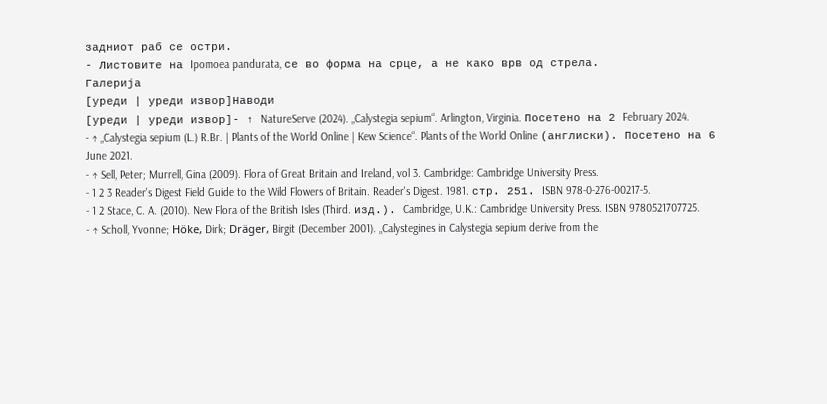задниот раб се остри.
- Листовите на Ipomoea pandurata, се во форма на срце, а не како врв од стрела.
Галерија
[уреди | уреди извор]Наводи
[уреди | уреди извор]- ↑ NatureServe (2024). „Calystegia sepium“. Arlington, Virginia. Посетено на 2 February 2024.
- ↑ „Calystegia sepium (L.) R.Br. | Plants of the World Online | Kew Science“. Plants of the World Online (англиски). Посетено на 6 June 2021.
- ↑ Sell, Peter; Murrell, Gina (2009). Flora of Great Britain and Ireland, vol 3. Cambridge: Cambridge University Press.
- 1 2 3 Reader's Digest Field Guide to the Wild Flowers of Britain. Reader's Digest. 1981. стр. 251. ISBN 978-0-276-00217-5.
- 1 2 Stace, C. A. (2010). New Flora of the British Isles (Third. изд.). Cambridge, U.K.: Cambridge University Press. ISBN 9780521707725.
- ↑ Scholl, Yvonne; Höke, Dirk; Dräger, Birgit (December 2001). „Calystegines in Calystegia sepium derive from the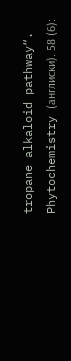tropane alkaloid pathway“. Phytochemistry (англиски). 58 (6):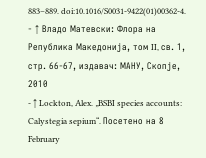883–889. doi:10.1016/S0031-9422(01)00362-4.
- ↑ Владо Матевски: Флора на Република Македонија, том II, св. 1, стр. 66-67, издавач: МАНУ, Скопје, 2010
- ↑ Lockton, Alex. „BSBI species accounts: Calystegia sepium“. Посетено на 8 February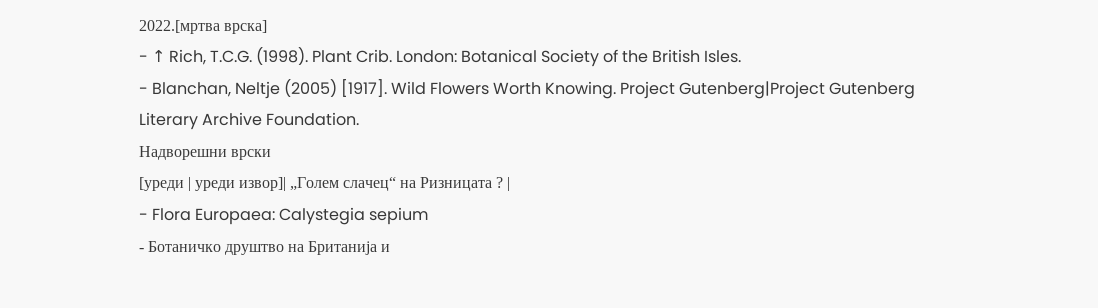2022.[мртва врска]
- ↑ Rich, T.C.G. (1998). Plant Crib. London: Botanical Society of the British Isles.
- Blanchan, Neltje (2005) [1917]. Wild Flowers Worth Knowing. Project Gutenberg|Project Gutenberg Literary Archive Foundation.
Надворешни врски
[уреди | уреди извор]| „Голем слачец“ на Ризницата ? |
- Flora Europaea: Calystegia sepium
- Ботаничко друштво на Британија и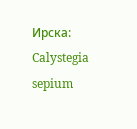Ирска: Calystegia sepium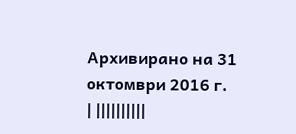Архивирано на 31 октомври 2016 г.
| ||||||||||